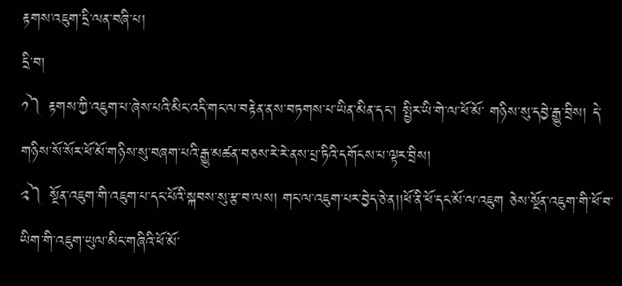རྟགས་འཇུག་དྲི་ལན་བཞི་པ།
དྲི་བ།
༡༽ རྟགས་ཀྱི་འཇུག་པ་ཞེས་པའི་མིང་འདི་གང་ལ་བརྟེན་ནས་བཏགས་པ་ཡིན་མིན་དང་། སྤྱིར་ཡི་གེ་ལ་ཕོ་མོ་ གཉིས་སུ་དབྱེ་རྒྱུ་བྲིས། དེ་གཉིས་སོ་སོར་ཕོ་མོ་གཉིས་སུ་བཞག་པའི་རྒྱུ་མཚན་བཅས་རེ་རེ་ནས་པྲ་ཏིའི་དགོངས་པ་ལྟར་བྲིས།
༢༽ སྔོན་འཇུག་གི་འཇུག་པ་དང་པོའི་སྐབས་སུ་རྩ་བ་ལས། གང་ལ་འཇུག་པར་བྱེད་ཅེ་ན།།ཕོ་ནི་ཕོ་དང་མོ་ལ་འཇུག ཅེས་སྔོན་འཇུག་གི་ཕོ་བ་ཡིག་གི་འཇུག་ཡུལ་མིང་གཞིའི་ཕོ་མོ་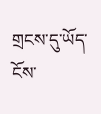གྲངས་དུ་ཡོད་ངོས་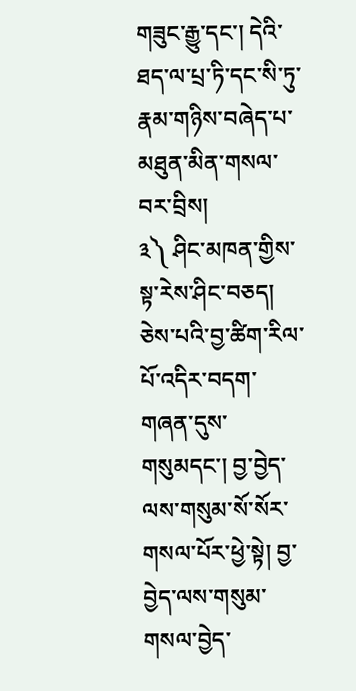གཟུང་རྒྱུ་དང་། དེའི་ཐད་ལ་པྲ་ཏི་དང་སི་ཏུ་རྣམ་གཉིས་བཞེད་པ་མཐུན་མིན་གསལ་བར་བྲིས།
༣༽ ཤིང་མཁན་གྱིས་སྟ་རེས་ཤིང་བཅད། ཅེས་པའི་བྱ་ཚིག་རིལ་པོ་འདིར་བདག་གཞན་དུས་གསུམདང་། བྱ་བྱེད་ལས་གསུམ་སོ་སོར་གསལ་པོར་ཕྱེ་སྟེ། བྱ་བྱེད་ལས་གསུམ་གསལ་བྱེད་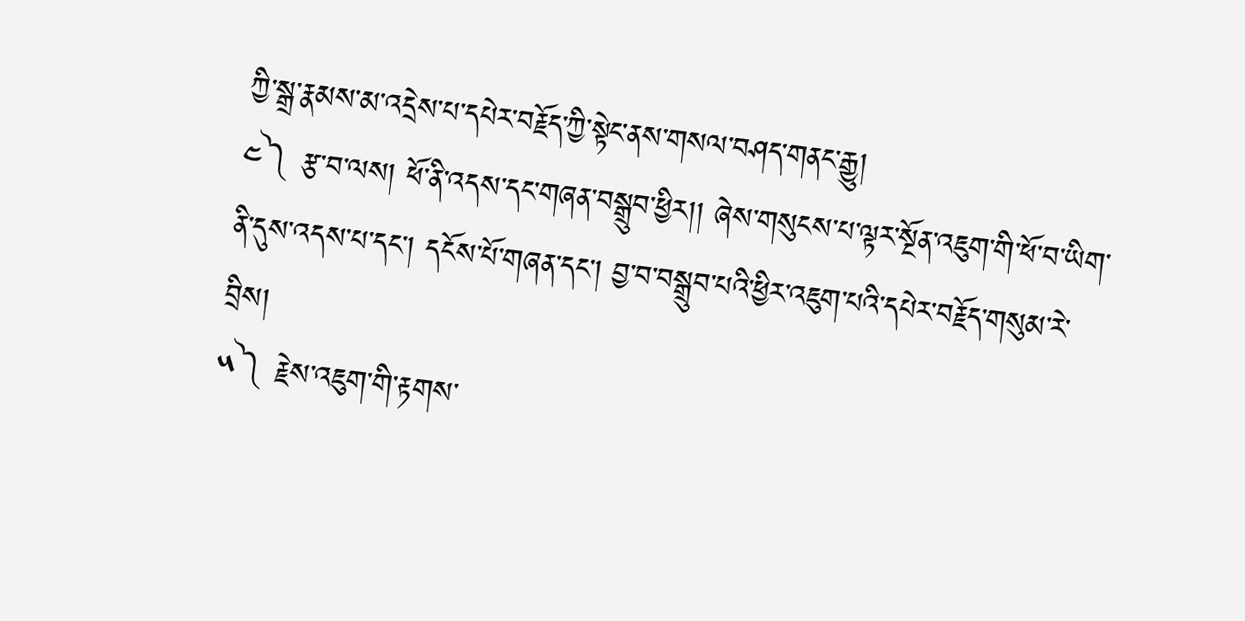ཀྱི་སྒྲ་རྣམས་མ་འདྲེས་པ་དཔེར་བརྗོད་ཀྱི་སྟེང་ནས་གསལ་བཤད་གནང་རྒྱུ།
༤༽ རྩ་བ་ལས། ཕོ་ནི་འདས་དང་གཞན་བསྒྲུབ་ཕྱིར།། ཞེས་གསུངས་པ་ལྟར་སྔོན་འཇུག་གི་ཕོ་བ་ཡིག་ནི་དུས་འདས་པ་དང་། དངོས་པོ་གཞན་དང་། བྱ་བ་བསྒྲུབ་པའི་ཕྱིར་འཇུག་པའི་དཔེར་བརྗོད་གསུམ་རེ་བྲིས།
༥༽ རྗེས་འཇུག་གི་རྟགས་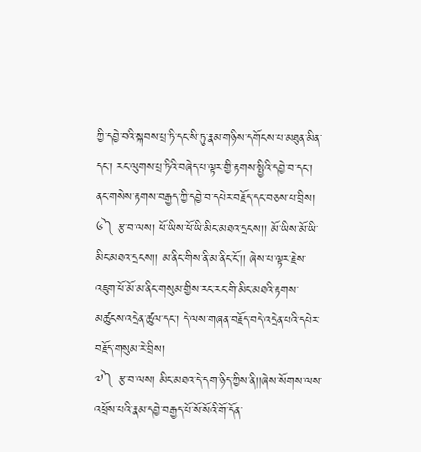ཀྱི་དབྱེ་བའི་སྐབས་པྲ་ཏི་དང་སི་ཏུ་རྣམ་གཉིས་དགོངས་པ་མཐུན་མིན་དང་། རང་ལུགས་པྲ་ཏིའི་བཞེད་པ་ལྟར་གྱི་རྟགས་སྤྱིའི་དབྱེ་བ་དང་། ནང་གསེས་རྟགས་བརྒྱད་ཀྱི་དབྱེ་བ་དཔེར་བརྗོད་དང་བཅས་པ་བྲིས།
༦༽ རྩ་བ་ལས། ཕོ་ཡིས་ཕོ་ཡི་མིང་མཐའ་དྲངས།། མོ་ཡིས་མོ་ཡི་མིང་མཐའ་དྲངས།། མ་ནིང་གིས་ནི་མ་ནིང་ངོ་།། ཞེས་པ་ལྟར་རྗེས་འཇུག་ཕོ་མོ་མ་ནིང་གསུམ་གྱིས་རང་རང་གི་མིང་མཐའི་རྟགས་མཚུངས་འདྲེན་ཚུལ་དང་། དེ་ལས་གཞན་བརྗོད་བདེ་འདྲེན་པའི་དཔེར་བརྗོད་གསུམ་རེ་བྲིས།
༧༽ རྩ་བ་ལས། མིང་མཐའ་དེ་དག་ཉིད་ཀྱིས་ནི།།ཞེས་སོགས་ལས་འཕྲོས་པའི་རྣམ་དབྱེ་བརྒྱད་པོ་སོ་སོའི་གོ་དོན་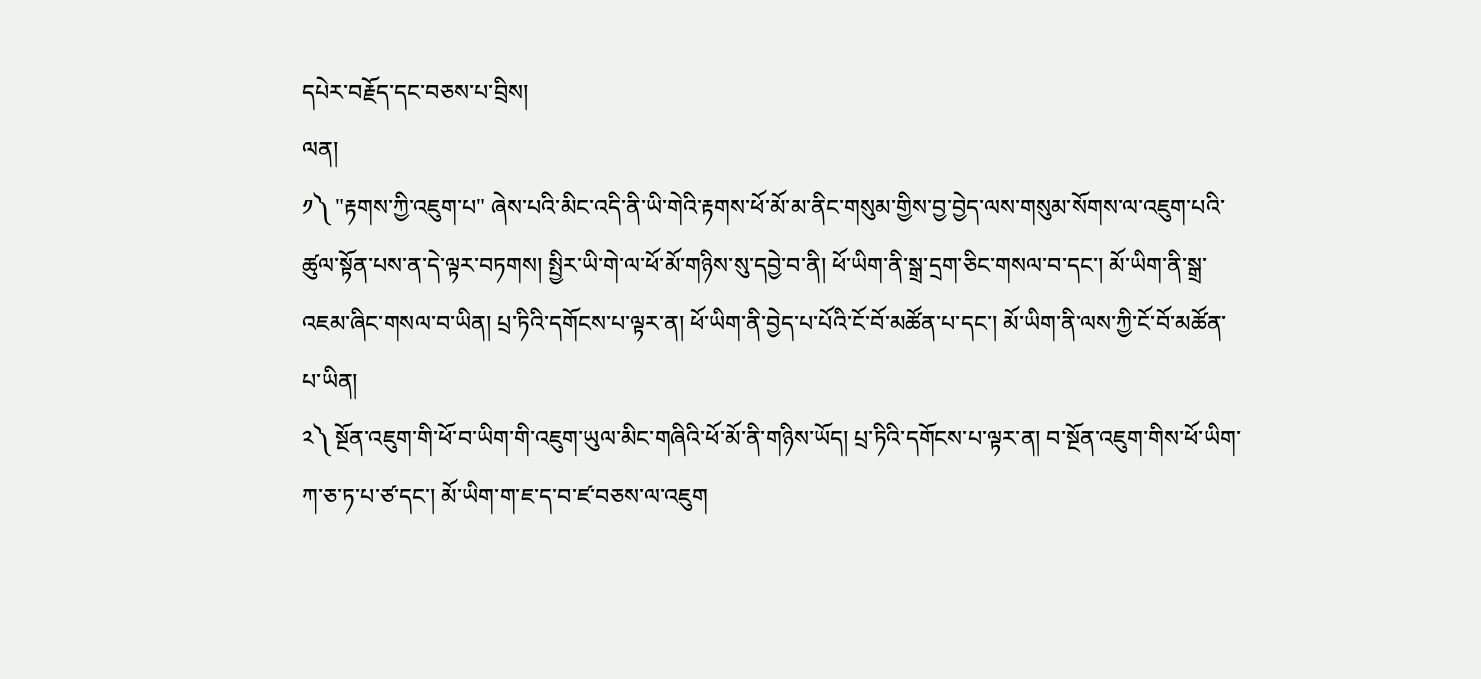དཔེར་བརྗོད་དང་བཅས་པ་བྲིས།
ལན།
༡༽ "རྟགས་ཀྱི་འཇུག་པ" ཞེས་པའི་མིང་འདི་ནི་ཡི་གེའི་རྟགས་ཕོ་མོ་མ་ནིང་གསུམ་གྱིས་བྱ་བྱེད་ལས་གསུམ་སོགས་ལ་འཇུག་པའི་ཚུལ་སྟོན་པས་ན་དེ་ལྟར་བཏགས། སྤྱིར་ཡི་གེ་ལ་ཕོ་མོ་གཉིས་སུ་དབྱེ་བ་ནི། ཕོ་ཡིག་ནི་སྒྲ་དྲག་ཅིང་གསལ་བ་དང་། མོ་ཡིག་ནི་སྒྲ་འཇམ་ཞིང་གསལ་བ་ཡིན། པྲ་ཏིའི་དགོངས་པ་ལྟར་ན། ཕོ་ཡིག་ནི་བྱེད་པ་པོའི་ངོ་བོ་མཚོན་པ་དང་། མོ་ཡིག་ནི་ལས་ཀྱི་ངོ་བོ་མཚོན་པ་ཡིན།
༢༽ སྔོན་འཇུག་གི་ཕོ་བ་ཡིག་གི་འཇུག་ཡུལ་མིང་གཞིའི་ཕོ་མོ་ནི་གཉིས་ཡོད། པྲ་ཏིའི་དགོངས་པ་ལྟར་ན། བ་སྔོན་འཇུག་གིས་ཕོ་ཡིག་ཀ་ཅ་ཏ་པ་ཙ་དང་། མོ་ཡིག་ག་ཇ་ད་བ་ཛ་བཅས་ལ་འཇུག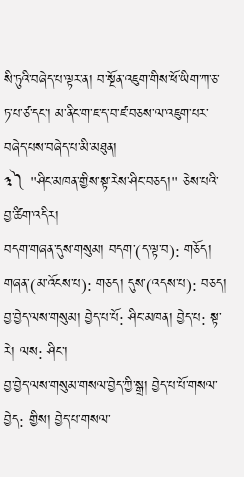སི་ཏུའི་བཞེད་པ་ལྟར་ན། བ་སྔོན་འཇུག་གིས་ཕོ་ཡིག་ཀ་ཅ་ཏ་པ་ཙ་དང་། མ་ནིང་ག་ཇ་ད་བ་ཛ་བཅས་ལ་འཇུག་པར་བཞེད་པས་བཞེད་པ་མི་མཐུན།
༣༽ "ཤིང་མཁན་གྱིས་སྟ་རེས་ཤིང་བཅད།" ཅེས་པའི་བྱ་ཚིག་འདིར།
བདག་གཞན་དུས་གསུམ། བདག་(ད་ལྟ་བ): གཅོད། གཞན་(མ་འོངས་པ): གཅད། དུས་(འདས་པ): བཅད།
བྱ་བྱེད་ལས་གསུམ། བྱེད་པ་པོ: ཤིང་མཁན། བྱེད་པ: སྟ་རེ། ལས: ཤིང་།
བྱ་བྱེད་ལས་གསུམ་གསལ་བྱེད་ཀྱི་སྒྲ། བྱེད་པ་པོ་གསལ་བྱེད: གྱིས། བྱེད་པ་གསལ་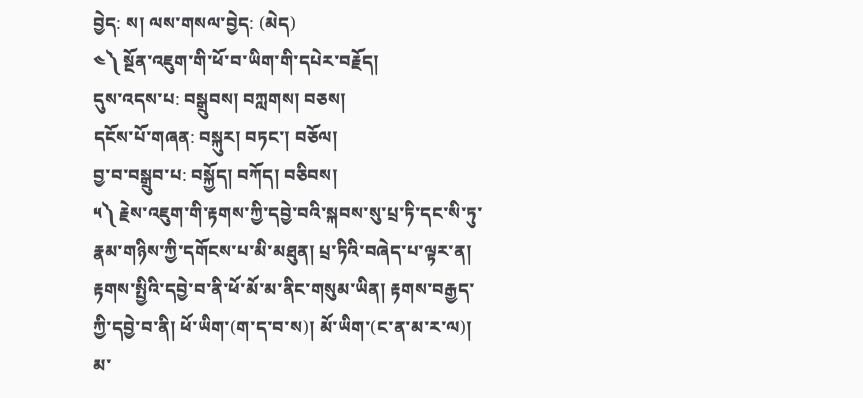བྱེད: ས། ལས་གསལ་བྱེད: (མེད)
༤༽ སྔོན་འཇུག་གི་ཕོ་བ་ཡིག་གི་དཔེར་བརྗོད།
དུས་འདས་པ: བསྒྲུབས། བཀླགས། བཅས།
དངོས་པོ་གཞན: བསྐུར། བཏང་། བཅོལ།
བྱ་བ་བསྒྲུབ་པ: བསྐྱོད། བཀོད། བཅིབས།
༥༽ རྗེས་འཇུག་གི་རྟགས་ཀྱི་དབྱེ་བའི་སྐབས་སུ་པྲ་ཏི་དང་སི་ཏུ་རྣམ་གཉིས་ཀྱི་དགོངས་པ་མི་མཐུན། པྲ་ཏིའི་བཞེད་པ་ལྟར་ན། རྟགས་སྤྱིའི་དབྱེ་བ་ནི་ཕོ་མོ་མ་ནིང་གསུམ་ཡིན། རྟགས་བརྒྱད་ཀྱི་དབྱེ་བ་ནི། ཕོ་ཡིག་(ག་ད་བ་ས)། མོ་ཡིག་(ང་ན་མ་ར་ལ)། མ་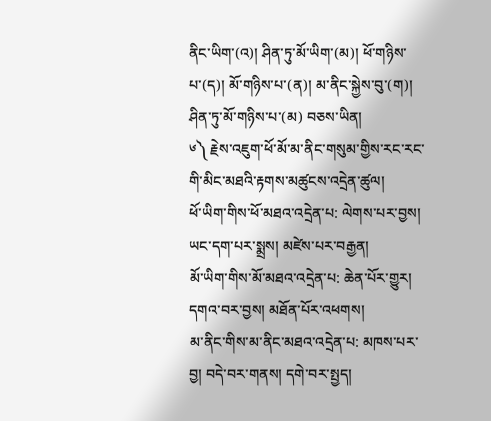ནིང་ཡིག་(འ)། ཤིན་ཏུ་མོ་ཡིག་(མ)། ཕོ་གཉིས་པ་(ད)། མོ་གཉིས་པ་(ན)། མ་ནིང་སྐྱེས་བུ་(ག)། ཤིན་ཏུ་མོ་གཉིས་པ་(མ) བཅས་ཡིན།
༦༽ རྗེས་འཇུག་ཕོ་མོ་མ་ནིང་གསུམ་གྱིས་རང་རང་གི་མིང་མཐའི་རྟགས་མཚུངས་འདྲེན་ཚུལ།
ཕོ་ཡིག་གིས་ཕོ་མཐའ་འདྲེན་པ: ལེགས་པར་བྱས། ཡང་དག་པར་སྨྲས། མཛེས་པར་བརྒྱན།
མོ་ཡིག་གིས་མོ་མཐའ་འདྲེན་པ: ཆེན་པོར་གྱུར། དགའ་བར་བྱས། མཐོན་པོར་འཕགས།
མ་ནིང་གིས་མ་ནིང་མཐའ་འདྲེན་པ: མཁས་པར་བྱ། བདེ་བར་གནས། དགེ་བར་སྤྱད།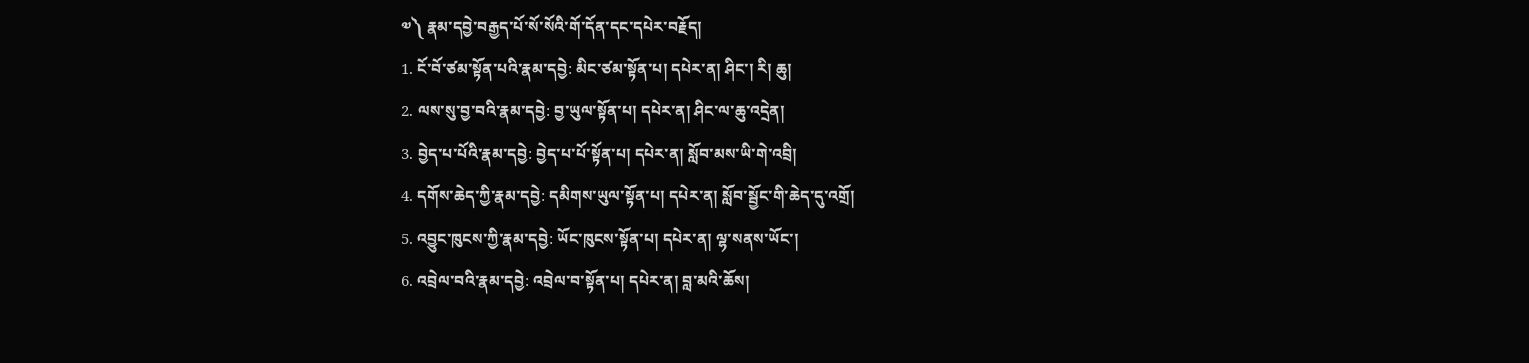༧༽ རྣམ་དབྱེ་བརྒྱད་པོ་སོ་སོའི་གོ་དོན་དང་དཔེར་བརྗོད།
1. ངོ་བོ་ཙམ་སྟོན་པའི་རྣམ་དབྱེ: མིང་ཙམ་སྟོན་པ། དཔེར་ན། ཤིང་། རི། ཆུ།
2. ལས་སུ་བྱ་བའི་རྣམ་དབྱེ: བྱ་ཡུལ་སྟོན་པ། དཔེར་ན། ཤིང་ལ་ཆུ་འདྲེན།
3. བྱེད་པ་པོའི་རྣམ་དབྱེ: བྱེད་པ་པོ་སྟོན་པ། དཔེར་ན། སློབ་མས་ཡི་གེ་འབྲི།
4. དགོས་ཆེད་ཀྱི་རྣམ་དབྱེ: དམིགས་ཡུལ་སྟོན་པ། དཔེར་ན། སློབ་སྦྱོང་གི་ཆེད་དུ་འགྲོ།
5. འབྱུང་ཁུངས་ཀྱི་རྣམ་དབྱེ: ཡོང་ཁུངས་སྟོན་པ། དཔེར་ན། ལྷ་སནས་ཡོང་།
6. འབྲེལ་བའི་རྣམ་དབྱེ: འབྲེལ་བ་སྟོན་པ། དཔེར་ན། བླ་མའི་ཆོས།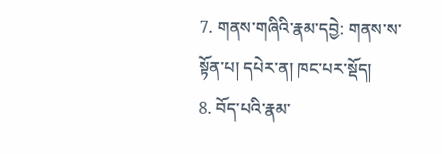7. གནས་གཞིའི་རྣམ་དབྱེ: གནས་ས་སྟོན་པ། དཔེར་ན། ཁང་པར་སྡོད།
8. བོད་པའི་རྣམ་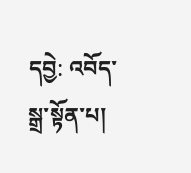དབྱེ: འབོད་སྒྲ་སྟོན་པ།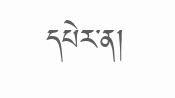དཔེར་ན།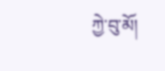ཀྱེ་བུ་མོ།